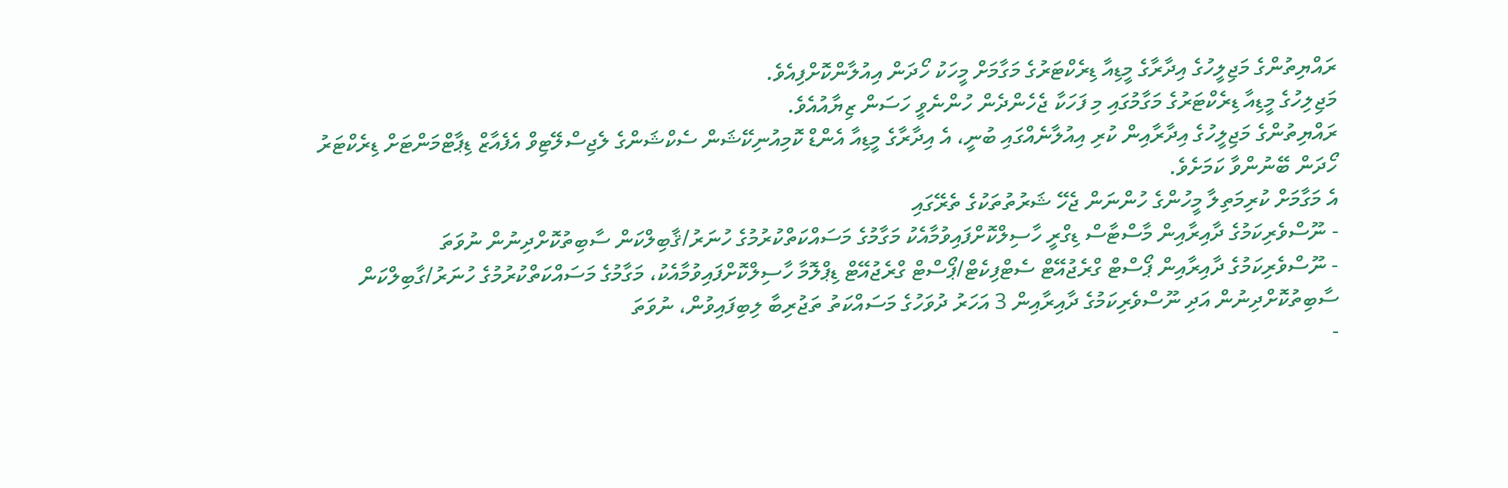ރައްޔިތުންގެ މަޖިލީހުގެ އިދާރާގެ މީޑިއާ ޑިރެކްޓަރުގެ މަގާމަށް މީހަކު ހޯދަން އިއުލާންކޮށްފިއެވެ.
މަޖިލިހުގެ މީޑިއާ ޑިރެކްޓަރުގެ މަގާމުގައި މި ފަހަކާ ޖެހެންދެން ހުންނެވީ ހަސަން ޒިޔާއުއެވެ.
ރައްޔިތުންގެ މަޖިލީހުގެ އިދާރާއިން ކުރި އިއުލާނެއްގައި ބުނީ، އެ އިދާރާގެ މީޑިއާ އެންޑް ކޮމިއުނިކޭޝަން ސެކްޝަންގެ ލެޖިސްލޭޓިވް އެފެއާޒް ޑިޕާޓްމަންޓަށް ޑިރެކްޓަރު ހޯދަން ބޭނުންވާ ކަމަށެވެ.
އެ މަގާމަށް ކުރިމަތިލާ މީހުންގެ ހުންނަން ޖެހޭ ޝަރުތުތަކުގެ ތެރޭގައި
- ނޫސްވެރިކަމުގެ ދާއިރާއިން މާސްޓާސް ޑިގްރީ ހާސިލްކޮށްފައިވުމާއެކު މަގާމުގެ މަސައްކަތްކުރުމުގެ ހުނަރު/ޤާބިލްކަން ސާބިތުކޮށްދިނުން ނުވަތަ
- ނޫސްވެރިކަމުގެ ދާއިރާއިން ޕޯސްޓް ގްރެޖުއޭޓް ސެޓްފިކެޓް/ޕޯސްޓް ގްރެޖުއޭޓް ޑިޕްލޮމާ ހާސިލްކޮށްފައިވުމާއެކު، މަގާމުގެ މަސައްކަތްކުރުމުގެ ހުނަރު/ގާބިލްކަން ސާބިތުކޮށްދިނުން އަދި ނޫސްވެރިކަމުގެ ދާއިރާއިން 3 އަހަރު ދުވަހުގެ މަސައްކަތު ތަޖުރިބާ ލިބިފައިވުން، ނުވަތަ
-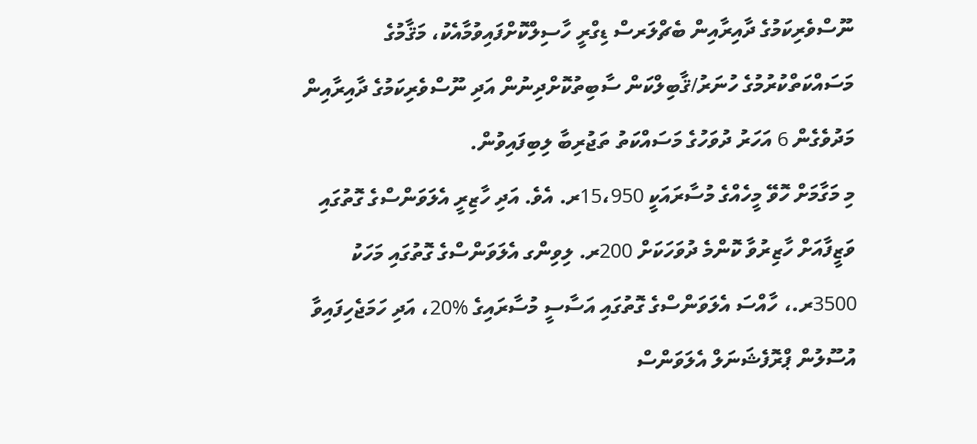ނޫސްވެރިކަމުގެ ދާއިރާއިން ބެޗްލަރސް ޑިގްރީ ހާސިލްކޮށްފައިވުމާއެކު، މަޤާމުގެ މަސައްކަތްކުރުމުގެ ހުނަރު/ޤާބިލްކަން ސާބިތުކޮށްދިނުން އަދި ނޫސްވެރިކަމުގެ ދާއިރާއިން މަދުވެގެން 6 އަހަރު ދުވަހުގެ މަސައްކަތު ތަޖުރިބާ ލިބިފައިވުން.
މި މަގާމަށް ހޮވޭ މީހެއްގެ މުސާރައަކީ 15،950ރ. އެވެ. އަދި ހާޒިރީ އެލަވަންސްގެ ގޮތުގައި ވަޒީފާއަށް ހާޒިރުވާ ކޮންމެ ދުވަހަކަށް 200ރ. ލިވިންގ އެލަވަންސްގެ ގޮތުގައި މަހަކު 3500ރ.، ހާއްސަ އެލަވަންސްގެ ގޮތުގައި އަސާސީ މުސާރައިގެ %20، އަދި ހަމަޖެހިފައިވާ އުސޫލުން ޕްރޮފެޝަނަލް އެލަވަންސް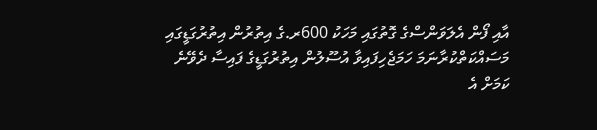އާއި ފޯން އެލަވަންސްގެ ގޮތުގައި މަހަކު 600ރ.ގެ އިތުރުން އިތުރުގަޑީގައި މަސައްކަތްކުރާނަމަ ހަމަޖެހިފައިވާ އުސޫލުން އިތުރުގަޑީގެ ފައިސާ ދެވޭނެ ކަމަށް އެ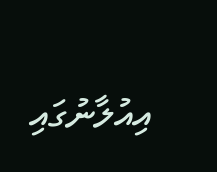އިއުލާނުގައި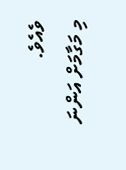ވެއެވެ.
މި މަގާމަށް އަންނަ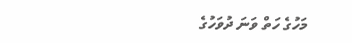މަހުގެ ހަތް ވަނަ ދުވަހުގެ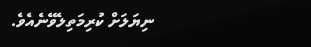ނިޔަލަށް ކުރިމަތިލެވޭނެއެވެ.